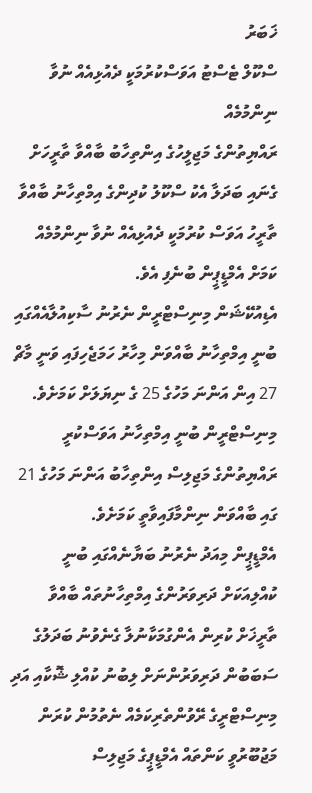ޚަބަރު
ސްކޫލް ޓެސްޓު އަވަސްކުރުމަކީ ދެއުޅިއެއް ނުވާ ނިންމުމެއް
ރައްޔިތުންގެ މަޖިލީހުގެ އިންތިހާބު ބާއްވާ ތާރީހަށް ގެނައި ބަދަލާ އެކު ސްކޫލު ކުދިންގެ އިމްތިހާނު ބާއްވާ ތާރީހު އަވަސް ކުރުމަކީ ދެއުޅިއެއް ނުވާ ނިންމުމެއް ކަމަށް އެމްޑީޕީން ބުނެފި އެވެ.
އެޑިއުކޭޝަން މިނިސްޓްރީން ނެރުނު ސާކިއުލާއެއްގައި ބުނީ އިމްތިހާނު ބާއްވަން މިހާރު ހަމަޖެހިފައި ވަނީ މާޗް 27 އިން އަންނަ މަހުގެ 25 ގެ ނިޔަލަށް ކަމަށެވެ. މިނިސްޓްރީން ބުނީ އިމްތިހާނު އަވަސްކުރީ ރައްޔިތުންގެ މަޖިލިސް އިންތިހާބު އަންނަ މަހުގެ 21 ގައި ބާއްވަން ނިންމާފައިވާތީ ކަމަށެވެ.
އެމްޑީޕީން މިއަދު ނެރުނު ބަޔާނެއްގައި ބުނީ ކުއްލިއަކަށް ދަރިވަރުންގެ އިމްތިހާނުތައް ބާއްވާ ތާރީޚަށް ކުރިން އެންގުމަކާނުލާ ގެނެވުނު ބަދަލުގެ ސަބަބުން ދަރިވަރުންނަށް ލިބުނު ކުއްލި ޝޮކާއި އަދި މިނިސްޓްރީގެ ރޭވުންތެރިކަމެއް ނެތުމުން ކުރަން މަޖުބޫރުވީ ކަންތައް އެމްޑީޕީގެ މަޖިލިސް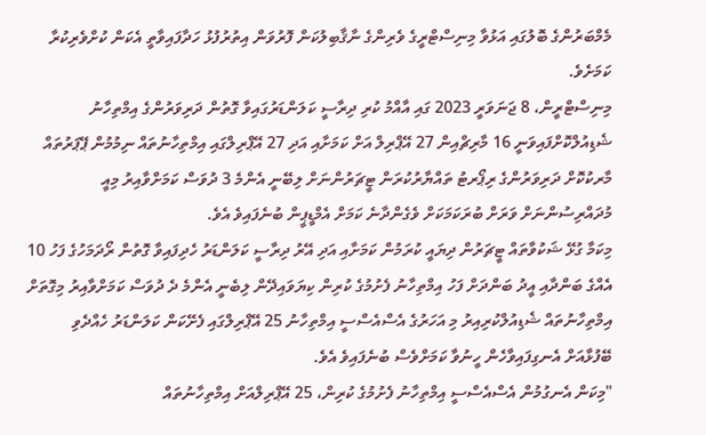މެމްބަރުންގެ ބޮލުގައި އަޅުވާ މިނިސްޓްރީގެ ވެރިންގެ ނާޤާބިލުކަން ފޮރުވަން އިތުރުފުޅު ހަދާފައިވާތީ އެކަން ކުށްވެރިކުރާ ކަމަށެވެ.
މިނިސްޓްރީން، 8 ޖަނަވަރީ 2023 ގައި އާއްމު ކުރި ދިރާސީ ކަލަންޑަރުގައިވާ ގޮތުން ދަރިވަރުންގެ އިމްތިހާނު ޝެޑިއުލްކޮށްފައިވަނީ 16 މާރިޗްއިން 27 އޭޕްރިލް އަށް ކަމަށާއި އަދި 27 އޭޕްރިލްގައި އިމްތިހާނުތައް ނިމުމުން ޕޭޕަރުތައް މާރކުކޮށް ދަރިވަރުންގެ ރިޕޯރޓު ތައްޔާރުކުރަން ޓީޗަރުންނަށް ލިބޭނީ އެންމެ 3 ދުވަސް ކަމަށްވާއިރު މިއީ މުދައްރިސުންނަށް ވަރަށް ބުރަކަމަކަށް ވެގެންދާނެ ކަމަށް އެމްޑީޕީން ބުނެފައިވެ އެވެ.
މިކަމާ ގުޅޭ ޝަކުވާތައް ޓީޗަރުން ދިޔައީ ކުރަމުން ކަމަށާއި އަދި އޭރު ދިރާސީ ކަލަންޑަރު ހެދިފައިވާ ގޮތުން ރޯދަމަހުގެ ފަހު 10 އެއްގެ ބަންދާއި އީދު ބަންދަށް ފަހު އިމްތިހާނު ފެށުމުގެ ކުރިން ކިޔަވައިދޭން ލިބެނީ އެންމެ ދެ ދުވަސް ކަމަށްވާއިރު މިގޮތަށް އިމްތިހާނުތައް ޝެޑިއުލްކުރިއިރު މި އަހަރުގެ އެސްއެސްސީ އިމްތިހާނު 25 އޭޕްރިލްގައި ފެށޭކަން ކަލަންޑަރު ހެއްދެވި ބޭފުޅާއަށް އެނގިފައިވާހެން ހީނުވާ ކަމަށްވެސް ބުނެފައިވެ އެވެ.
"މިކަން އެނގުމުން އެސްއެސްސީ އިމްތިހާނު ފެށުމުގެ ކުރިން، 25 އޭޕްރިލްއަށް އިމްތިހާނުތައް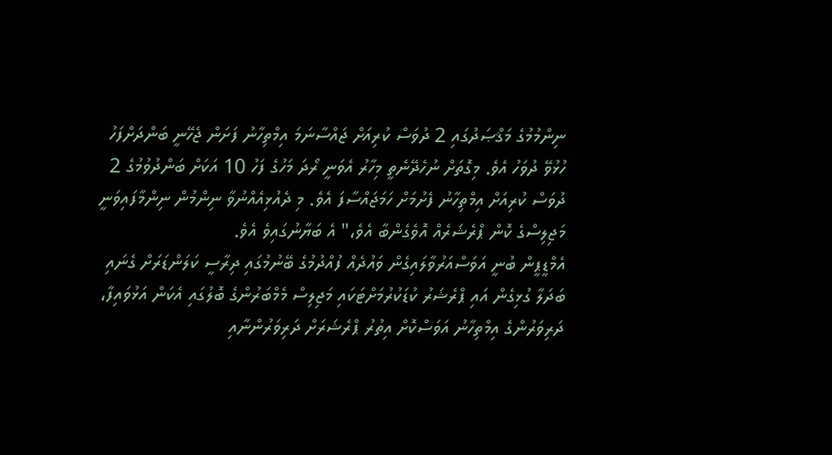ނިންމުމުގެ މަޤްޞަދުގައި 2 ދުވަސް ކުރިއަށް ޖައްސާނަމަ އިމްތިހާނު ފަށަން ޖެހޭނީ ބަންދަށްފަހު ހުޅުވޭ ދުވަހު އެވެ. މިގޮތަށް ނުހެދޭނެތީ މިހާރު އެވަނީ ރޯދަ މަހުގެ ފަހު 10 އަކަށް ބަންދުވުމުގެ 2 ދުވަސް ކުރިއަށް އިމްތިހާނު ފެށުމަށް ހަމަޖައްސާފަ އެވެ. މި ދެއުޅިއެއްނުވާ ނިންމުން ނިންމާފައިވަނީ މަޖިލިސްގެ ކޮން ޕްރެޝަރެއް އޮވެގެންބާ އެވެ،" އެ ބަޔާނުގައިވެ އެވެ.
އެމްޑީޕީން ބުނީ އަވަސްއަރުވާލައިގެން ވައުދެއް ފުއްދުމުގެ ބޭނުމުގައި ދިރާސީ ކަލަންޑަރަށް ގެނައި ބަދަލާ ގުޅިގެން އައި ޕްރެޝަރު ކުޑަކުރުމަށްޓަކައި މަޖިލިސް މެމްބަރުންގެ ބޮލުގައި އެކަން އަޅުވައިފާ، ދަރިވަރުންގެ އިމްތިހާނު އަވަސްކޮށް އިތުރު ޕްރެޝަރަށް ދަރިވަރުންނާއި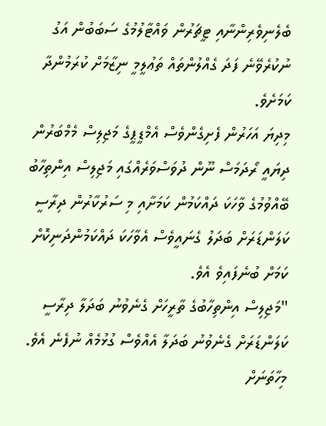ބެލެނިވެރިންނާއި ޓީޗަރުން ވައްޓާލުމުގެ ސަބަބުން އަގު ނުކުރެވޭނެ ފަދަ ގެއްލުންތައް ތަޢުލީމީ ނިޒާމަށް ކުރަމުންދާ ކަމަށެވެ.
މިދިޔަ އަހަރުން ފެށިގެންވެސް އެމްޑީޕީގެ މަޖިލިސް މެމްބަރުން ދިޔައީ ރޯދަމަސް ނޫން ދުވަސްވަރެއްގައި މަޖިލިސް އިންތިހާބު ބޭއްވުމުގެ ވާހަކަ ދައްކަމުން ކަމަށާއި މި ސަރުކާރުން ދިރާސީ ކަލަންޑަރަށް ބަދަލު ގެނައީވެސް އެވާހަކަ ދައްކަމުންދަނިކޮށް ކަމަށް ބުނެފައިވެ އެވެ.
"މަޖިލިސް އިންތިހާބުގެ ތާރީހަށް ގެނެވުނު ބަދަލާ ދިރާސީ ކަލަންޑަރަށް ގެނެވުނު ބަދަލާ އެއްވެސް ގުޅުމެއް ނުފެނެ އެވެ. މިހާތަނަށް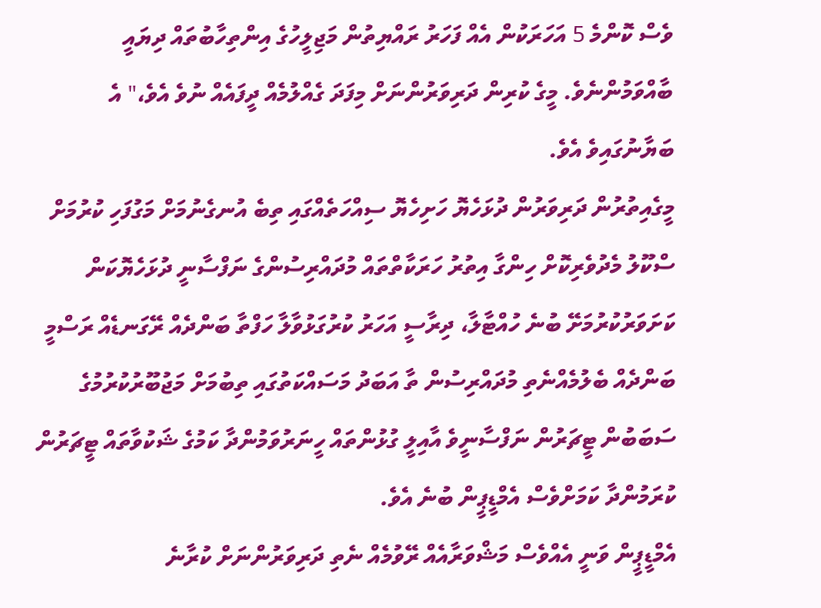ވެސް ކޮންމެ 5 އަހަރަކުން އެއް ފަހަރު ރައްޔިތުން މަޖިލީހުގެ އިންތިހާބުތައް ދިޔައީ ބާއްވަމުންނެވެ. މީގެ ކުރިން ދަރިވަރުންނަށް މިފަދަ ގެއްލުމެއް ދީފައެއް ނުވެ އެވެ،" އެ ބަޔާނުގައިވެ އެވެ.
މީގެއިތުރުން ދަރިވަރުން ދުޅަހެޔޮ ހަށިހެޔޮ ސިއްހަތެއްގައި ތިބެ އުނގެނުމަށް މަގުފަހި ކުރުމަށް ސްކޫލު މެދުވެރިކޮށް ހިންގާ އިތުރު ހަރަކާތްތައް މުދައްރިސުންގެ ނަފްސާނީ ދުޅަހެޔޮކަން ކަށަވަރުކުރުމަށޭ ބުނެ ހުއްޓާލާ، ދިރާސީ އަހަރު ކުރުގަޅުވާލާ ހަފްތާ ބަންދެއް ރޭގަނޑެއް ރަސްމީ ބަންދެއް ބެލުމެއްނެތި މުދައްރިސުން ތާ އަބަދު މަސައްކަތުގައި ތިބުމަށް މަޖުބޫރުކުރުމުގެ ސަބަބުން ޓީޗަރުން ނަފްސާނީވެ އާއިލީ ގުޅުންތައް ހީނަރުވަމުންދާ ކަމުގެ ޝަކުވާތައް ޓީޗަރުން ކުރަމުންދާ ކަމަށްވެސް އެމްޑީޕީން ބުނެ އެވެ.
އެމްޑީޕީން ވަނީ އެއްވެސް މަޝްވަރާއެއް ރޭވުމެއް ނެތި ދަރިވަރުންނަށް ކުރާނެ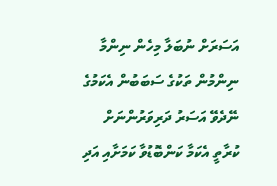އަސަރަށް ނުބަލާ މިހެން ނިންމާ ނިންމުން ތަކުގެ ސަބަބުން އެކަމުގެ ނޭދެވޭ އަސަރު ދަރިވަރުންނަށް ކުރާތީ އެކަމާ ކަންބޮޑުވާ ކަމަށާއި އަދި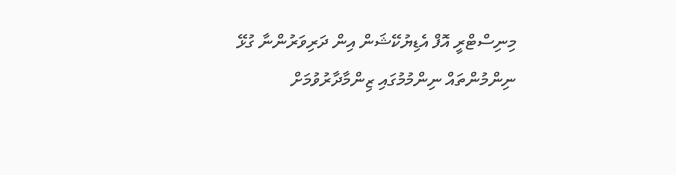މިނިސްޓްރީ އޮފް އެޑިޔުކޭޝަން އިން ދަރިވަރުންނާ ގުޅޭ ނިންމުންތައް ނިންމުމުގައި ޒިންމާދާރުވުމަށް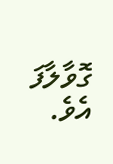ގޮވާލާފަ އެވެ.